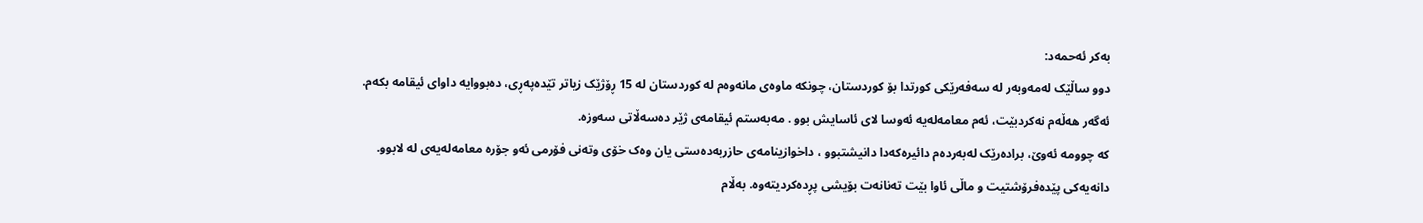بەکر ئەحمەد:
دوو ساڵێک لەمەوبەر لە سەفەرێکی کورتدا بۆ کوردستان، چونکە ماوەی مانەوەم لە کوردستان لە 15 ڕۆژێک زیاتر تێدەپەڕی، دەبووایە داوای ئیقامە بکەم. ئەگەر هەڵەم نەکردبێت، ئەم معامەلەیە ئەوسا لای ئاسایش بوو . مەبەستم ئیقامەی ژێر دەسەڵاتی سەوزە.
کە چوومە ئەوێ، برادەرێک لەبەردەم دائیرەکەدا دانیشتبوو ، داخوازینامەی حازربەدەستی یان وەک خۆی وتەنی فۆرمی ئەو جۆرە معامەلەیەی لە لابوو. دانەیەکی پێدەفرۆشتیت و ماڵی ئاوا بێت تەنانەت بۆیشی پڕدەکردیتەوە. بەڵام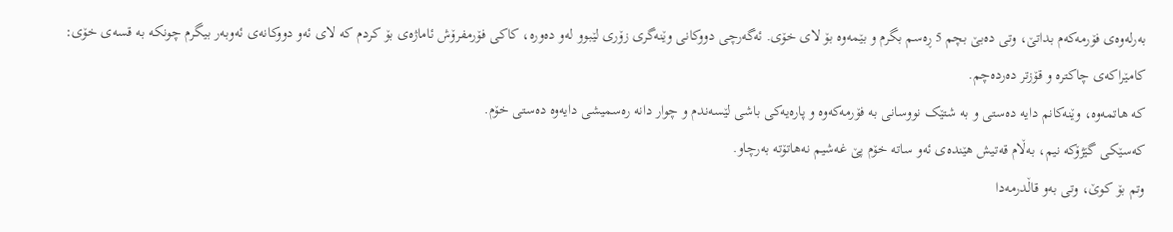بەرلەوەی فۆرمەکەم بداتێ، وتی دەبێ بچم 5 ڕەسم بگرم و بێمەوە بۆ لای خۆی. ئەگەرچی دووکانی وێنەگری زۆری لێبوو لەو دەورە، کاکی فۆرمفرۆش ئاماژەی بۆ کردم کە لای ئەو دووکانەی ئەوبەر بیگرم چونکە بە قسەی خۆی: کامێراکەی چاکترە و قۆزتر دەردەچم.
کە هاتمەوە، وێنەکانم دایە دەستی و بە شتێک نووسانی بە فۆرمەکەوە و پارەیەکی باشی لێسەندم و چوار دانە رەسمیشی دایەوە دەستی خۆم.
کەسێکی گێژۆکە نیم، بەڵام قەتیش هێندەی ئەو ساتە خۆم پێ غەشیم نەهاتۆتە بەرچاو.
وتم بۆ کوێ، وتی بەو قاڵدرمەدا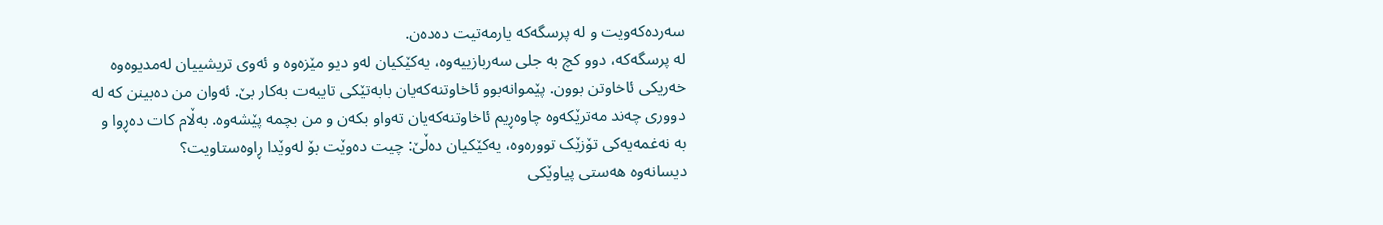سەردەکەویت و لە پرسگەکە یارمەتیت دەدەن.
لە پرسگەکە، دوو کچ بە جلی سەربازییەوە، یەکێکیان لەو دیو مێزەوە و ئەوی تریشییان لەمدیوەوە خەریکی ئاخاوتن بوون. پێموانەبوو ئاخاوتنەکەیان بابەتێکی تایبەت بەکار بێ. ئەوان من دەبینن کە لە دووری چەند مەترێکەوە چاوەڕیم ئاخاوتنەکەیان تەواو بکەن و من بچمە پێشەوە. بەڵام کات دەڕوا و بە نەغمەیەکی تۆزێک توورەوە، یەکێکیان دەڵێ: چیت دەوێت بۆ لەوێدا ڕاوەستاویت؟
دیسانەوە هەستی پیاوێکی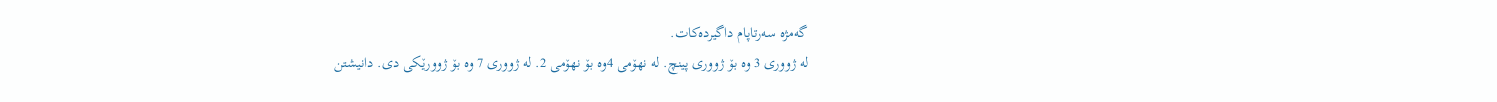گەمژە سەرتاپام داگیردەکات.
لە ژووری 3 وە بۆ ژووری پینچ. لە نهۆمی 4وە بۆ نهۆمی 2. لە ژووری 7 وە بۆ ژوورێکی دی. دانیشتن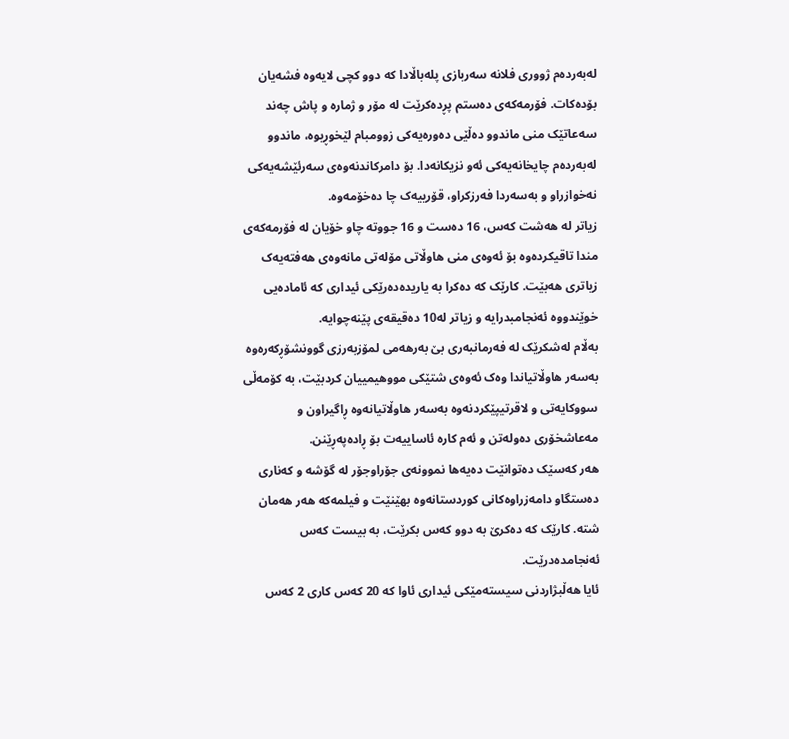لەبەردەم ژووری فلانە سەربازی پلەباڵادا کە دوو کچی لایەوە فشەیان بۆدەکات. فۆرمەکەی دەستم پڕدەکرێت لە مۆر و ژمارە و پاش چەند سەعاتێک منی ماندوو دەڵێی دەورەیەکی زوومبام لێخوڕیوە، ماندوو لەبەردەم چایخانەیەکی ئەو نزیکانەدا. بۆ دامرکاندنەوەی سەرئێشەیەکی نەخوازراو و بەسەردا فەرزکراو، قۆرییەک چا دەخۆمەوە.
زیاتر لە هەشت کەس، 16 دەست و 16 جووتە چاو خۆیان لە فۆرمەکەی مندا تاقیکردەوە بۆ ئەوەی منی هاوڵاتی مۆلەتی مانەوەی هەفتەیەک زیاتری هەبێت. کارێک کە دەکرا بە یاریدەدەرێکی ئیداری کە ئامادەیی خوێندووە ئەنجامبدرایە و زیاتر لە10 دەقیقەی پێنەچوایە.
بەڵام لەشکرێک لە فەرمانبەری بێ بەرهەمی لمۆزبەرزی گوونشۆڕکەرەوە بەسەر هاوڵاتیاندا وەک ئەوەی شتێکی مووهیمییان کردبێت، بە کۆمەڵی سووکایەتی و لاقرتیپێکردنەوە بەسەر هاوڵاتیانەوە ڕاگیراون و مەعاشخۆری دەولەتن و ئەم کارە ئاساییەت بۆ ڕادەپەڕێنن.
هەر کەسێک دەتوانێت دەیەها نموونەی جۆراوجۆر لە گۆشە و کەناری دەستگاو دامەزراوەکانی کوردستانەوە بهێنێت و فیلمەکە هەر هەمان شتە. کارێک کە دەکرێ بە دوو کەس بکرێت، بە بیست کەس ئەنجامدەدرێت.
ئایا هەڵبژاردنی سیستەمێکی ئیداری ئاوا کە 20 کەس کاری 2 کەس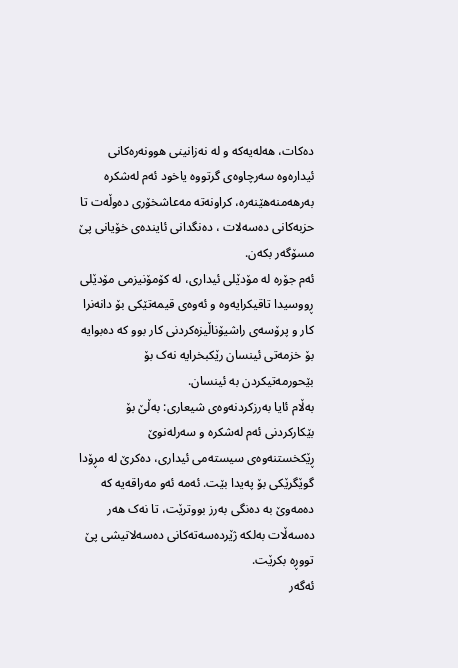دەکات، هەلەیەکە و لە نەزانینی هوونەرەکانی ئیدارەوە سەرچاوەی گرتووە یاخود ئەم لەشکرە بەرهەمنەهێنەرە، کراونەتە مەعاشخۆری دەوڵەت تا حزبەکانی دەسەلات ، دەنگدانی ئایندەی خۆیانی پێ مسۆگەر بکەن.
ئەم جۆرە لە مۆدێلی ئیداری، لە کۆمۆنیزمی مۆدێلی ڕووسیدا تاقیکرایەوە و ئەوەی قیمەتێکی بۆ دانەنرا کار و پرۆسەی راشیۆناڵیزەکردنی کار بوو کە دەبوایە بۆ خزمەتی ئینسان رێکبخرایە نەک بۆ بێحورمەتیکردن بە ئینسان.
بەڵام ئایا بەرزکردنەوەی شیعاری: بەڵێ بۆ بێکارکردنی ئەم لەشکرە و سەرلەنوێ ڕێکخستنەوەی سیستەمی ئیداری، دەکرێ لە مڕۆدا گوێگرێکی بۆ پەیدا بێت. ئەمە ئەو مەراقەیە کە دەمەوێ بە دەنگی بەرز بووترێت، تا نەک هەر دەسەڵات بەلکە ژێردەسەتەکانی دەسەلاتیشی پێ تووڕە بکرێت.
ئەگەر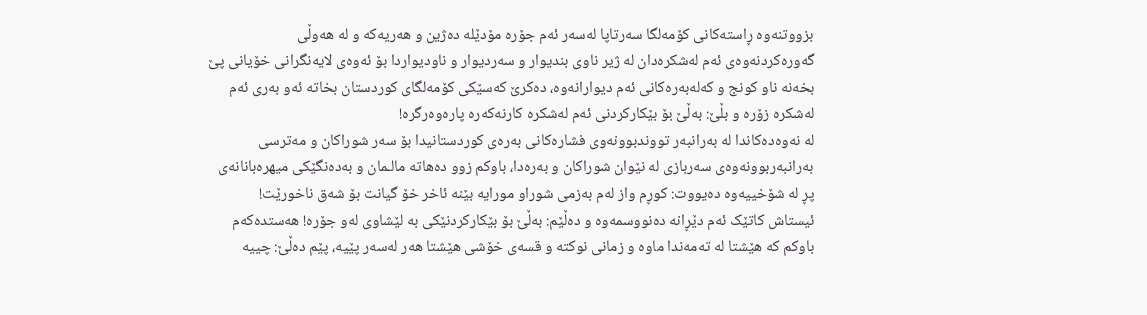بزووتنەوە ڕاستەکانی کۆمەلگا سەرتاپا لەسەر ئەم جۆرە مۆدێلە دەژین و هەریەکە و لە هەوڵی گەورەکردنەوەی ئەم لەشکرەدان لە ژیر ناوی بندیوار و سەردیوار و ناودیواردا بۆ ئەوەی لایەنگرانی خۆیانی پێ بخەنە ناو کونج و کەلەبەرەکانی ئەم دیوارانەوە، دەکرێ کەسێکی کۆمەلگای کوردستان بخاتە ئەو بەری ئەم لەشکرە زۆرە و بڵێ: بەڵێ بۆ بێکارکردنی ئەم لەشکرە کارنەکەرە پارەوەرگرە!
لە نەوەدەکاندا لە بەرانبەر تووندبوونەوی فشارەکانی بەرەی کوردستانیدا بۆ سەر شوراکان و مەترسی بەرانبەربوونەوەی سەربازی لە نێوان شوراکان و بەرەدا، باوکم زوو دەهاتە مالـمان و بەدەنگێکی میهرەبانانەی پڕ لە شۆخییەوە دەیووت: کوڕم واز لەم بەزمی شوراو مورایە بێنە ئاخر خۆ گیانت بۆ شەق ناخورێت!
ئیستاش کاتێک ئەم دێڕانە دەنووسمەوە و دەڵێم: بەڵێ بۆ بێکارکردنێکی بە لێشاوی لەو جۆرە! هەستدەکەم باوکم کە هێشتا لە تەمەندا ماوە و زمانی نوکتە و قسەی خۆشی هێشتا هەر لەسەر پێیە، پێم دەڵێ: چییە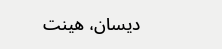دیسان، هینت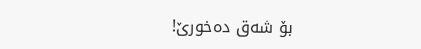بۆ شەق دەخورێ!